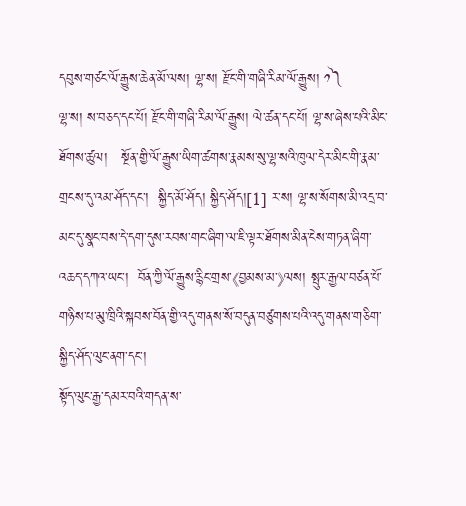དབུས་གཙང་ལོ་རྒྱུས་ཆེན་མོ་ལས། ལྷ་ས། རྫོང་གི་གཞི་རིམ་ལོ་རྒྱུས། ༡༽
ལྷ་ས། ས་བཅད་དང་པོ། རྫོང་གི་གཞི་རིམ་ལོ་རྒྱུས། ལེ་ཚན་དང་པོ། ལྷ་ས་ཞེས་པའི་མིང་ཐོགས་ཚུལ།   སྔོན་གྱི་ལོ་རྒྱུས་ཡིག་ཚགས་རྣམས་སུ་ལྷ་སའི་ཁུལ་དེར་མིང་གི་རྣམ་གྲངས་དུ་འམ་ཤོད་དང་།  སྐྱིད་མོ་ཤོད། སྐྱིད་ཤོད།[1] ར་ས། ལྷ་ས་སོགས་མི་འདྲ་བ་མང་དུ་སྣང་བས་དེ་དག་དུས་རབས་གང་ཞིག་ལ་ཇི་ལྟར་ཐོགས་མིན་ངེས་གཏན་ཞིག་འཆད་དཀའ་ཡང་།  བོན་ཀྱི་ལོ་རྒྱུས་རྙིང་གྲས་《བྱམས་མ་》ལས། སྤུར་རྒྱལ་བཙན་པོ་གཉིས་པ་མུ་ཁྲིའི་སྐབས་བོན་གྱི་འདུ་གནས་སོ་བདུན་བཙུགས་པའི་འདུ་གནས་གཅིག་སྐྱིད་ཤོད་ལུང་ནག་དང་།
སྟོད་ལུང་རྒྱ་དམར་བའི་གདན་ས་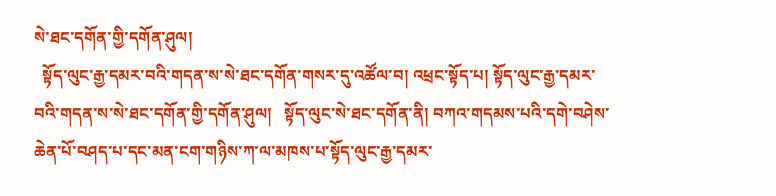སེ་ཐང་དགོན་གྱི་དགོན་ཤུལ།
  སྟོད་ལུང་རྒྱ་དམར་བའི་གདན་ས་སེ་ཐང་དགོན་གསར་དུ་འཚོལ་བ། འཕྲང་སྟོད་པ། སྟོད་ལུང་རྒྱ་དམར་བའི་གདན་ས་སེ་ཐང་དགོན་གྱི་དགོན་ཤུལ།   སྟོད་ལུང་སེ་ཐང་དགོན་ནི། བཀའ་གདམས་པའི་དགེ་བཤེས་ཆེན་པོ་བཤད་པ་དང་མན་ངག་གཉིས་ཀ་ལ་མཁས་པ་སྟོད་ལུང་རྒྱ་དམར་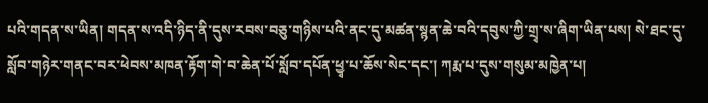པའི་གདན་ས་ཡིན། གདན་ས་འདི་ཉིད་ནི་དུས་རབས་བཅུ་གཉིས་པའི་ནང་དུ་མཚན་སྙན་ཆེ་བའི་དབུས་ཀྱི་གྲྭ་ས་ཞིག་ཡིན་པས། སེ་ཐང་དུ་སློབ་གཉེར་གནང་བར་ཕེབས་མཁན་རྟོག་གེ་བ་ཆེན་པོ་སློབ་དཔོན་ཕྱྭ་པ་ཆོས་སེང་དང་། ཀརྨ་པ་དུས་གསུམ་མཁྱེན་པ།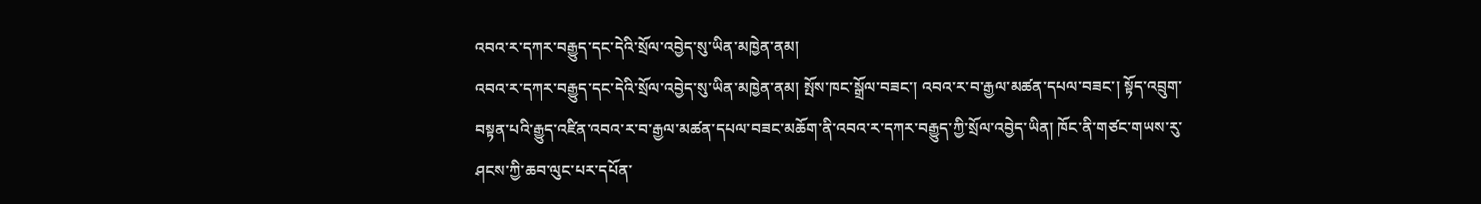འབའ་ར་དཀར་བརྒྱུད་དང་དེའི་སྲོལ་འབྱེད་སུ་ཡིན་མཁྱེན་ནམ།
འབའ་ར་དཀར་བརྒྱུད་དང་དེའི་སྲོལ་འབྱེད་སུ་ཡིན་མཁྱེན་ནམ། སྤོས་ཁང་སྒྲོལ་བཟང་། འབའ་ར་བ་རྒྱལ་མཚན་དཔལ་བཟང་། སྟོད་འབྲུག་བསྟན་པའི་རྒྱུད་འཛིན་འབའ་ར་བ་རྒྱལ་མཚན་དཔལ་བཟང་མཆོག་ནི་འབའ་ར་དཀར་བརྒྱུད་ཀྱི་སྲོལ་འབྱེད་ཡིན། ཁོང་ནི་གཙང་གཡས་རུ་ཤངས་ཀྱི་ཆབ་ལུང་པར་དཔོན་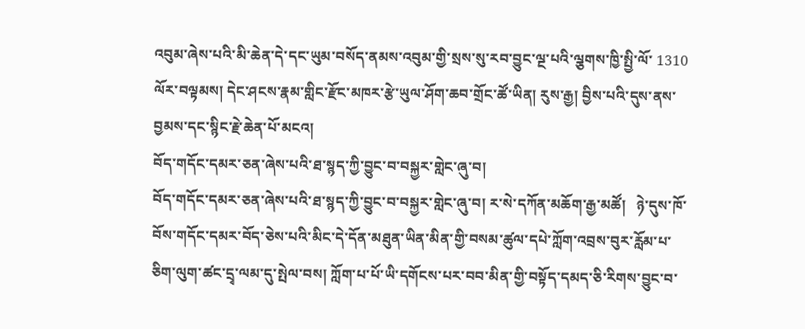འབུམ་ཞེས་པའི་མི་ཆེན་དེ་དང་ཡུམ་བསོད་ནམས་འབུམ་གྱི་སྲས་སུ་རབ་བྱུང་ལྔ་པའི་ལྕགས་ཁྱི་སྤྱི་ལོ་ 1310 ལོར་བལྟམས། དེང་ཤངས་རྣམ་གླིང་རྫོང་མཁར་རྩེ་ཡུལ་ཤོག་ཆབ་གྲོང་ཚོ་ཡིན། རུས་རྒྱ། བྱིས་པའི་དུས་ནས་བྱམས་དང་སྙིང་རྗེ་ཆེན་པོ་མངའ།
བོད་གདོང་དམར་ཅན་ཞེས་པའི་ཐ་སྙད་ཀྱི་བྱུང་བ་བསྐྱར་གླེང་ཞུ་བ།
བོད་གདོང་དམར་ཅན་ཞེས་པའི་ཐ་སྙད་ཀྱི་བྱུང་བ་བསྐྱར་གླེང་ཞུ་བ། ར་སེ་དཀོན་མཆོག་རྒྱ་མཚོ།   ཉེ་དུས་ཁོ་བོས་གདོང་དམར་བོད་ཅེས་པའི་མིང་དེ་དོན་མཐུན་ཡིན་མིན་གྱི་བསམ་ཚུལ་དཔེ་ཀློག་འབྲས་བུར་རློམ་པ་ཅིག་ལུག་ཚང་དྲྭ་ལམ་དུ་སྤེལ་བས། ཀློག་པ་པོ་ཡི་དགོངས་པར་བབ་མིན་གྱི་བསྟོད་དམད་ཅི་རིགས་བྱུང་བ་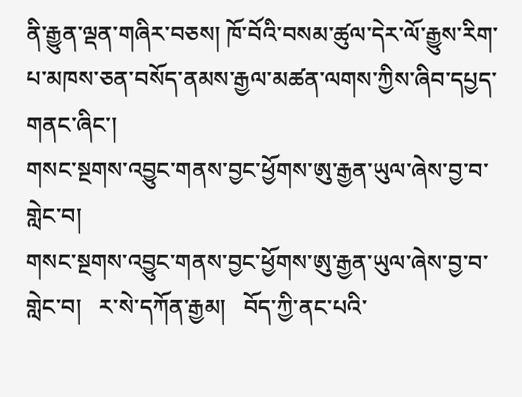ནི་རྒྱུན་ལྡན་གཞིར་བཅས། ཁོ་བོའི་བསམ་ཚུལ་དེར་ལོ་རྒྱུས་རིག་པ་མཁས་ཅན་བསོད་ནམས་རྒྱལ་མཚན་ལགས་ཀྱིས་ཞིབ་དཔྱད་གནང་ཞིང་།
གསང་སྔགས་འབྱུང་གནས་བྱང་ཕྱོགས་ཨུ་རྒྱན་ཡུལ་ཞེས་བྱ་བ་གླེང་བ།
གསང་སྔགས་འབྱུང་གནས་བྱང་ཕྱོགས་ཨུ་རྒྱན་ཡུལ་ཞེས་བྱ་བ་གླེང་བ།   ར་སེ་དཀོན་རྒྱམ།   བོད་ཀྱི་ནང་པའི་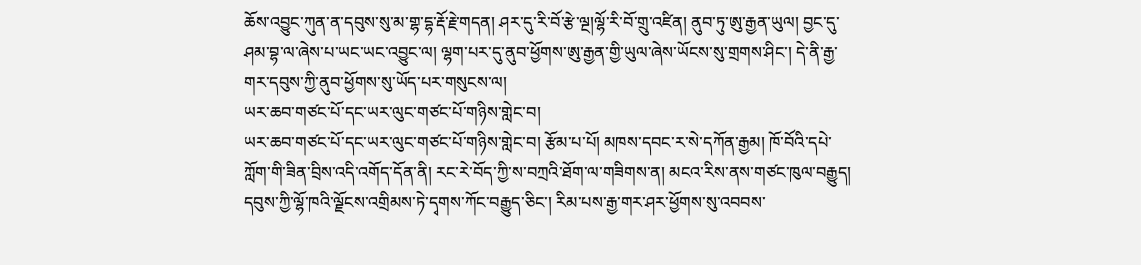ཆོས་འབྱུང་ཀུན་ན་དབུས་སུ་མ་གྷ་དྷ་རྡོ་རྗེ་གདན། ཤར་དུ་རི་བོ་རྩེ་ལྔ།ལྷོ་རི་བོ་གྲུ་འཛིན། ནུབ་ཏུ་ཨུ་རྒྱན་ཡུལ། བྱང་དུ་ཤམ་བྷ་ལ་ཞེས་པ་ཡང་ཡང་འབྱུང་ལ། ལྷག་པར་དུ་ནུབ་ཕྱོགས་ཨུ་རྒྱན་གྱི་ཡུལ་ཞེས་ཡོངས་སུ་གྲགས་ཤིང་། དེ་ནི་རྒྱ་གར་དབུས་ཀྱི་ནུབ་ཕྱོགས་སུ་ཡོད་པར་གསུངས་ལ།
ཡར་ཆབ་གཙང་པོ་དང་ཡར་ལུང་གཙང་པོ་གཉིས་གླེང་བ།
ཡར་ཆབ་གཙང་པོ་དང་ཡར་ལུང་གཙང་པོ་གཉིས་གླེང་བ། རྩོམ་པ་པོ། མཁས་དབང་ར་སེ་དཀོན་རྒྱམ། ཁོ་བོའི་དཔེ་ཀློག་གི་ཟིན་བྲིས་འདི་འགོད་དོན་ནི། རང་རེ་བོད་ཀྱི་ས་བཀྲའི་ཐོག་ལ་གཟིགས་ན། མངའ་རིས་ནས་གཙང་ཁུལ་བརྒྱུད། དབུས་ཀྱི་ལྷོ་ཁའི་ལྗོངས་འགྲིམས་ཏེ་དྭགས་ཀོང་བརྒྱུད་ཅིང་། རིམ་པས་རྒྱ་གར་ཤར་ཕྱོགས་སུ་འབབས་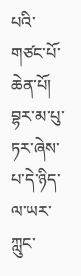པའི་གཙང་པོ་ཆེན་པོ། བྷར་མ་པུ་ཏར་ཞེས་པ་དེ་ཉིད་ལ་ཡར་ཀླུང་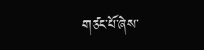གཙང་པོ་ཞེས་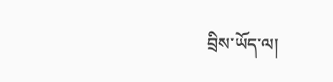བྲིས་ཡོད་ལ།